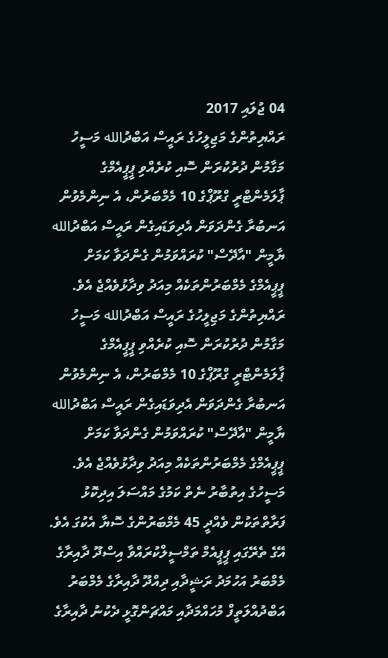04 ޖުލައި 2017
ރައްޔިތުންގެ މަޖިލީހުގެ ރައީސް އަބްދުالله މަސީހު މަގާމުން ދުރުކުރަން ސޮއި ކުރެއްވި ޕީޕީއެމްގެ ޕާލަމެންޓްރީ ގްރޫޕްގެ 10 މެމްބަރުން، އެ ނިންމެވުން އަނބުރާ ގެންދަވަން އެދިވަޑައިގެން ރައީސް އަބްދުالله ޔާމީން "އާދޭސް" ކުރައްވަމުން ގެންދަވާ ކަމަށް ޕީޕީއެމްގެ މެމްބަރުންތަކެއް މިއަދު ވިދާޅުވެއްޖެ އެވެ.
ރައްޔިތުންގެ މަޖިލީހުގެ ރައީސް އަބްދުالله މަސީހު މަގާމުން ދުރުކުރަން ސޮއި ކުރެއްވި ޕީޕީއެމްގެ ޕާލަމެންޓްރީ ގްރޫޕްގެ 10 މެމްބަރުން، އެ ނިންމެވުން އަނބުރާ ގެންދަވަން އެދިވަޑައިގެން ރައީސް އަބްދުالله ޔާމީން "އާދޭސް" ކުރައްވަމުން ގެންދަވާ ކަމަށް ޕީޕީއެމްގެ މެމްބަރުންތަކެއް މިއަދު ވިދާޅުވެއްޖެ އެވެ.
މަސީހުގެ އިތުބާރު ނެތް ކަމުގެ މައްސަލަ އިދިކޮޅު ފަރާތްތަކުން ވެއްދީ 45 މެމްބަރުންގެ ސޮޔާ އެކުގަ އެވެ. އޭގެ ތެރޭގައި ޕީޕީއެމް ތަމްސީލްކުރައްވާ އިސްދޫ ދާއިރާގެ މެމްބަރު އަހުމަދު ރަޝީދާއި ދިއްދޫ ދާއިރާގެ މެމްބަރު އަބްދުއްލަތީފް މުހައްމަދާއި މައްޗަންގޮޅީ ދެކުނު ދާއިރާގެ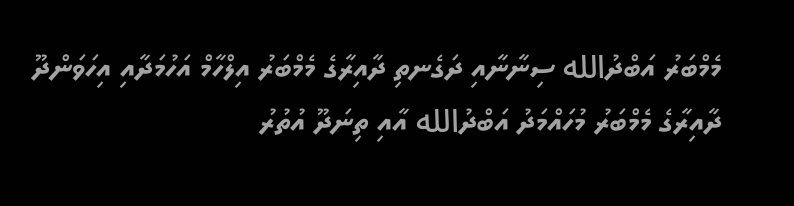މެމްބަރު އަބްދުالله ސިނާނާއި ދަގެނތި ދާއިރާގެ މެމްބަރު އިލްހާމް އަހުމަދާއި އިހަވަންދޫ ދާއިރާގެ މެމްބަރު މުހައްމަދު އަބްދުالله އާއި ތިނަދޫ އުތުރު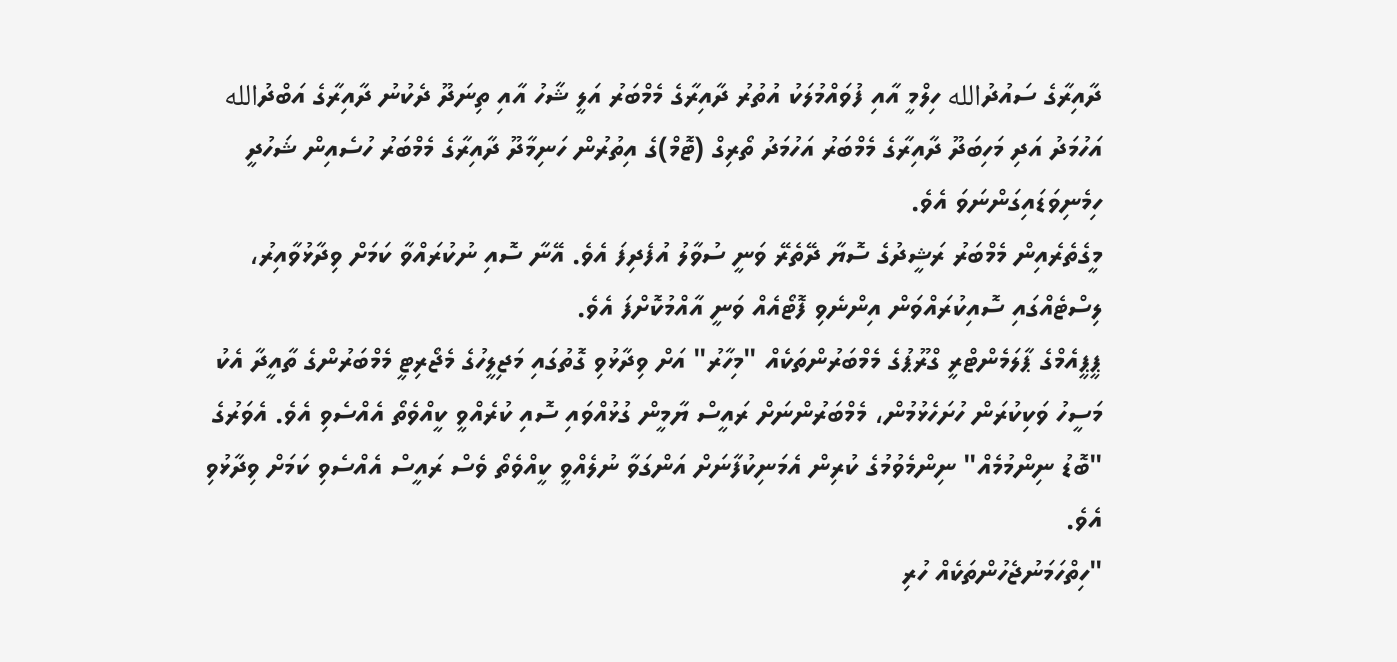ދާއިރާގެ ސައުދުالله ހިލްމީ އާއި ފުވައްމުލަކު އުތުރު ދާއިރާގެ މެމްބަރު އަލީ ޝާހު އާއި ތިނަދޫ ދެކުނު ދާއިރާގެ އަބްދުالله އަހުމަދު އަދި މަހިބަދޫ ދާއިރާގެ މެމްބަރު އަހުމަދު ތޯރިގް (ޓޮމް)ގެ އިތުރުން ހަނިމާދޫ ދާއިރާގެ މެމްބަރު ހުސެއިން ޝަހުދީ ހިމެނިވަޑައިގަންނަވަ އެވެ.
މީގެތެރެއިން މެމްބަރު ރަޝީދުގެ ސޮޔާ ދޭތެރޭ ވަނީ ސުވާލު އުފެދިފަ އެވެ. އޭނާ ސޮއި ނުކުރައްވާ ކަމަށް ވިދާޅުވާއިރު، ލިސްޓެއްގައި ސޮއިކުރައްވަން އިންނެވި ފޮޓޯއެއް ވަނީ އާއްމުކޮށްފަ އެވެ.
ޕީޕީއެމްގެ ޕާލަމެންޓްރީ ގްރޫޕުގެ މެމްބަރުންތަކެއް "މިހާރު" އަށް ވިދާޅުވި ގޮތުގައި މަޖިލީހުގެ މެޖޯރިޓީ މެމްބަރުންގެ ތާއީދާ އެކު މަސީހު ވަކިކުރަން ހުށަހެޅުމުން، މެމްބަރުންނަށް ރައީސް ޔާމީން ގުޅުއްވައި ސޮއި ކުރެއްވީ ކީއްވެތޯ އެއްސެވި އެވެ. އެވަރުގެ "ބޮޑު ނިންމުމެއް" ނިންމެވުމުގެ ކުރިން އެމަނިކުފާނަށް އަންގަވާ ނުލެއްވީ ކީއްވެތޯ ވެސް ރައީސް އެއްސެވި ކަމަށް ވިދާޅުވި އެވެ.
"ހިތްހަމަނުޖެހުންތަކެއް ހުރި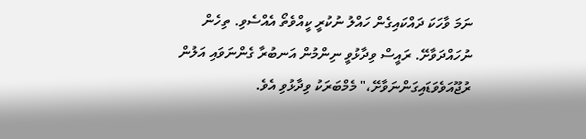ނަމަ ވާހަކަ ދައްކައިގެން ހައްލު ނުކުރީ ކީއްވެތޯ އެއްސެވި. ތިހެން ނުހައްދަވާށޭ. ރައީސް ވިދާޅުވީ ނިންމުން އަނބުރާ ގެންނަވައި އަލުން ރުޖޫއަވެވަޑައިގަންނަވާށޭ،" މެމްބަރަކު ވިދާޅުވި އެވެ.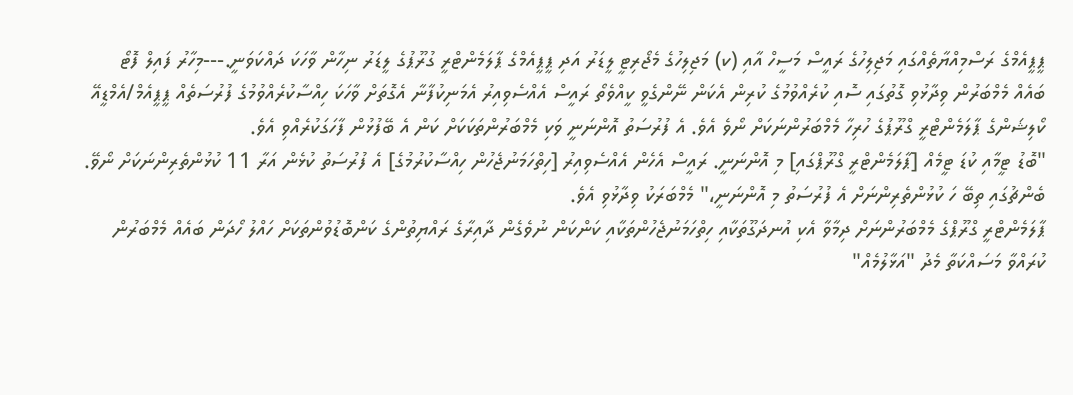ޕީޕީއެމްގެ ރަސްމިއްޔާތެއްގައި މަޖިލިހުގެ ރައީސް މަސީހް އާއި (ކ) މަޖިލިހުގެ މެޖޯރިޓީ ލީޑަރު އަދި ޕީޕީއެމްގެ ޕާލަމެންޓްރީ ގުރޫޕުގެ ލީޑަރު ނިހާން ވާހަކަ ދައްކަވަނީ.---މިހާރު ފައިލް ފޮޓޯ
ބައެއް މެމްބަރުން ވިދާޅުވި ގޮތުގައި ސޮއި ކުރެއްވުމުގެ ކުރިން އެކަން ނޭންގެވީ ކީއްވެތޯ ރައީސް އެއްސެވިއިރު އެމަނިކުފާނާ އެގޮތަށް ވާހަކަ ހިއްސާކުރެއްވުމުގެ ފުރުސަތެއް ޕީޕީއެމް/އެމްޑީއޭ ކޯލިޝަންގެ ޕާލަމެންޓްރީ ގްރޫޕުގެ ހުރިހާ މެމްބަރުންނަކަށް ނޯވެ އެވެ. އެ ފުރުސަތު އޮންނަނީ ވަކި މެމްބަރުންތަކަކަށް ކަން އެ ބޭފުޅުން ފާހަގަކުރެއްވި އެވެ.
"ބޮޑު ޓީމާއި ކުޑަ ޓީމެއް [ޕާލަމެންޓްރީ ގްރޫޕްގައި] މި އޮންނަނީ. ރައީސް އެހެން އެއްސެވިއިރު [ހިތްހަމަނުޖެހުން ހިއްސާކުރުމުގެ] އެ ފުރުސަތު ކުޅެން އަރާ 11 ކުޅުންތެރިންނަކަށް ނޯވޭ. ބެންޗުގައި ތިބޭ ހަ ކުޅުންތެރިންނަށް އެ ފުރުސަތު މި އޮންނަނީ،" މެމްބަރަކު ވިދާޅުވި އެވެ.
ޕާލަމެންޓްރީ ގްރޫޕްގެ މެމްބަރުންނަށް ދިމާވާ އެކި އުނދަގޫތަކާއި ހިތްހަމަނުޖެހުންތަކާއި ކަންކަން ނުވެގެން ދާއިރާގެ ރައްޔިތުންގެ ކަންބޮޑުވުންތަކަށް ހައްލު ހޯދަން ބައެއް މެމްބަރުން ކުރައްވާ މަސައްކަތާ މެދު "އަޅާލުމެއް"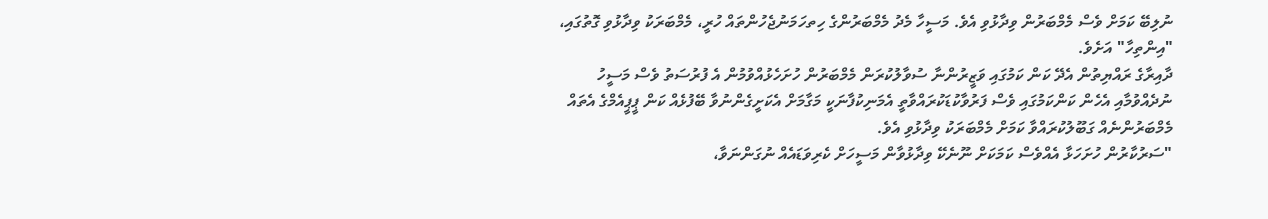ނުލިބޭ ކަމަށް ވެސް މެމްބަރުން ވިދާޅުވި އެވެ. މަސީހާ މެދު މެމްބަރުންގެ ހިތހަމަނުޖެހުންތައް ހުރީ، މެމްބަރަކު ވިދާޅުވި ގޮތުގައި، "އިންތިހާ" އަށެވެ.
ދާއިރާގެ ރައްޔިތުން އެދޭ ކަން ކަމުގައި ވަޒީރުންނާ ސުވާލުކުރަން މެމްބަރުން ހުށަހެޅުއްވުމުން އެ ފުރުސަތު ވެސް މަސީހު ނުދެއްވުމާއި އެހެން ކަންކަމުގައި ވެސް ފަރުވާކުޑަކުރައްވާތީ އެމަނިކުފާނަކީ މަގާމަށް އެކަށީގެންނުވާ ބޭފުޅެއް ކަން ޕީޕީއެމްގެ އެތައް މެމްބަރުންނެއް ގަބޫލުކުރައްވާ ކަމަށް މެމްބަރަކު ވިދާޅުވި އެވެ.
"ސަރުކާރުން ހުށަހަޅާ އެއްވެސް ކަމަކަށް ނޫނެކޭ ވިދާޅުވާން މަސީހަށް ކެރިވަޑައެއް ނުގަންނަވާ،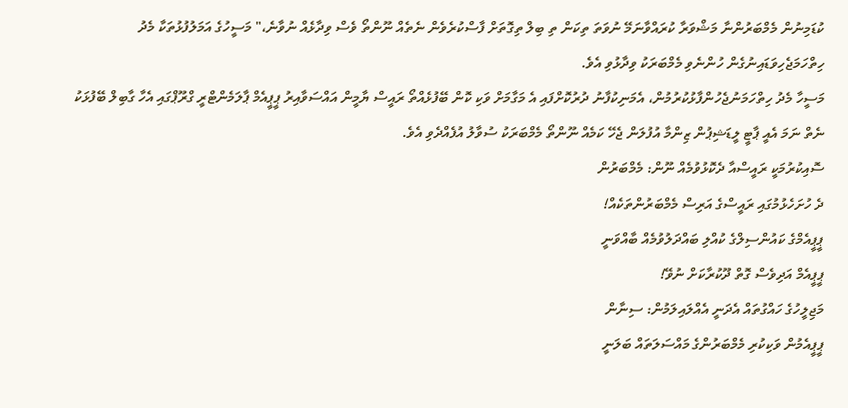ކުޑަމިނުން މެމްބަރުންނާ މަޝްވަރާ ކުރައްވާނަމޭ ނުވަތަ ތިކަން ތި ބިލް ތިގޮތަށް ފާސްކުރެވެން ނެތެއް ނޫންތޯ ވެސް ވިދާޅެއް ނުވާނެ،" މަސީހުގެ އަމަލުފުޅުތަކާ މެދު ހިތްހަމަޖެހިވަޑައިނުގެން ހުންނެވި މެމްބަރަކު ވިދާޅުވި އެވެ.
މަސީހާ މެދު ހިތްހަމަނުޖެހުންފާޅުކުރުމުން، އެމަނިކުފާނު ދުރުކޮށްފައި އެ މަގާމަށް ވަކި ކޮން ބޭފުޅެއްތޯ ރައީސް ޔާމީން އައްސަވާއިރު ޕީޕީއެމް ޕާލަމެންޓްރީ ގްރޫޕްގައި އެހާ ގާބިލް ބޭފުޅަކު ނެތް ނަމަ އެއީ ޕާޓީ ލީޑަޝިޕުން ޒިންމާ އުފުލަން ޖެހޭ ކަމެއް ނޫންތޯ މެމްބަރަކު ސުވާލު އުފެއްދެވި އެވެ.
ސޮއިކުރުމަކީ ރައީސްއާ ދެކޮޅުވުމެއް ނޫން: މެމްބަރުން
ދެ ހުށަހެޅުމުގައި ރައީސްގެ އަރިސް މެމްބަރުންތަކެއް!
ޕީޕީއެމްގެ ކައުންސިލްގެ ކުއްލި ބައްދަލުވުމެއް ބާއްވަނީ
ޕީޕީއެމް އަދިވެސް ގޮތް ދޫކުރާކަށް ނުވޭ!
މަޖިލީހުގެ ހައްގުތައް އެދަނީ އެއްލައިލަމުން: ސިނާން
ޕީޕީއެމުން ވަކިކުރި މެމްބަރުންގެ މައްސަލަތައް ބަލަނީ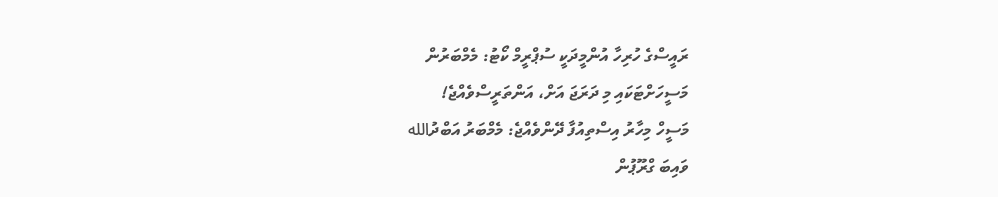ރައީސްގެ ހުރިހާ އުންމީދަކީ ސުޕްރީމް ކޯޓު: މެމްބަރުން
މަސީހަށްޓަކައި މި ދަރަޖަ އަށް، އަންތަރީސްވެއްޖެ!
މަސީހް މިހާރު އިސްތިއުފާ ދޭންވެއްޖެ: މެމްބަރު އަބްދުالله
ވައިބަ ގްރޫޕުން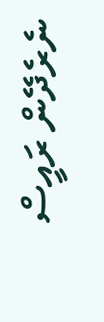ނެރެދޭން ރައީސް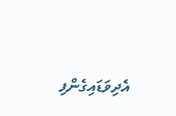އެދިވަޑައިގެންފި